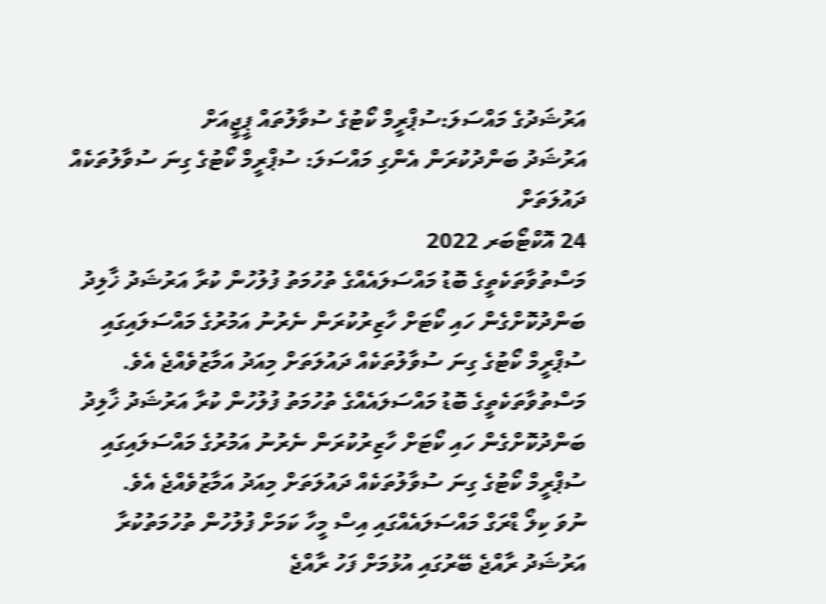އަރުޝަދުގެ މައްސަލަ:ސުޕްރީމް ކޯޓުގެ ސުވާލުތައް ޕީޖީއަށް
އަރުޝަދު ބަންދުކުރަން އެންގި މައްސަލަ: ސުޕްރީމް ކޯޓުގެ ގިނަ ސުވާލުތަކެއް ދައުލަތަށް
24 އޮކްޓޯބަރ 2022
މަސްތުވާތަކެތީގެ ބޮޑު މައްސަލައެއްގެ ތުހުމަތު ފުލުހުން ކުރާ އަރުޝަދު ޚާލިދު ބަންދުކޮށްގެން ހައި ކޯޓަށް ހާޒިރުކުރަން ނެރުނު އަމުރުގެ މައްސަލައިގައި ސުޕްރީމް ކޯޓުގެ ގިނަ ސުވާލުތަކެއް ދައުލަތަށް މިއަދު އަމާޒުވެއްޖެ އެވެ.
މަސްތުވާތަކެތީގެ ބޮޑު މައްސަލައެއްގެ ތުހުމަތު ފުލުހުން ކުރާ އަރުޝަދު ޚާލިދު ބަންދުކޮށްގެން ހައި ކޯޓަށް ހާޒިރުކުރަން ނެރުނު އަމުރުގެ މައްސަލައިގައި ސުޕްރީމް ކޯޓުގެ ގިނަ ސުވާލުތަކެއް ދައުލަތަށް މިއަދު އަމާޒުވެއްޖެ އެވެ.
ނުވަ ކިލޯ ޑްރަގް މައްސަލައެއްގައި އިސް މީހާ ކަމަށް ފުލުހުން ތުހުމަތުކުރާ އަރުޝަދު ރާއްޖެ ބޭރުގައި އުޅުމަށް ފަހު ރާއްޖެ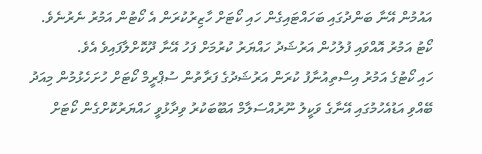އައުމުން އޭނާ ބަންދުގައި ބަހައްޓައިގެން ހައި ކޯޓަށް ހާޒިރުކުރަން އެ ކޯޓުން އަމުރު ނެރުނެވެ. ކޯޓު އަމުރު އޮއްވައި ފުލުހުން އަރުޝަދު ހައްޔަރު ކުރުމަށް ފަހު އޭނާ ދޫކޮށްލާފައިވެ އެވެ.
ހައި ކޯޓުގެ އަމުރު އިސްތިއުނާފު ކުރަން އަރުޝަދުގެ ފަރާތުން ސުޕްރީމް ކޯޓަށް ހުށަހެޅުމުން މިއަދު ބޭއްވި އަޑުއެހުމުގައި އޭނާގެ ވަކީލު ނޫރުއްސަލާމް އަބޫބަކުރު ވިދާޅުވީ ހައްޔަރުކޮށްގެން ކޯޓަށް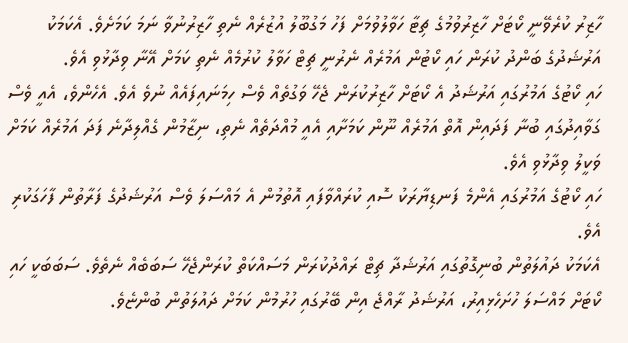ހާޒިރު ކުރެވޭނީ ކޯޓަށް ހާޒިރުވުމުގެ ޗިޓާ ހަވާލުވުމަށް ފަހު މަގުބޫލު އުޒުރެއް ނެތި ހާޒިރުނުވާ ނަމަ ކަމަށެވެ. އެކަމަކު އަރުޝަދުގެ ބަންދު ކުރަން ހައި ކޯޓުން އަމުރެއް ނެރުނީ ޗިޓް ހަވާލު ކުރުމެއް ނެތި ކަމަށް އޭނާ ވިދާޅުވި އެވެ.
ހައި ކޯޓުގެ އަމުރުގައި އަރުޝަދު އެ ކޯޓަށް ހާޒިރުކުރަން ޖެހޭ ވަގުތެއް ވެސް ހިމަނައިފައެއް ނުވެ އެވެ. އެހެންވެ، އެއީ ވެސް ގަވާއިދުގައި ބުނާ ފަދައިން އޮތް އަމުރެއް ނޫން ކަމަށާއި އެއީ މުއްދަތެއް ނެތި، ނިޒާމުން ގެއްލިދާނެ ފަދަ އަމުރެއް ކަމަށް ވަކީލު ވިދާޅުވި އެވެ.
ހައި ކޯޓުގެ އަމުރުގައި އެންމެ ފަނޑިޔާރަކު ސޮއި ކުރައްވާފައި އޮތުމުން އެ މައްސަލަ ވެސް އަރުޝަދުގެ ފަރާތުން ފާހަގަކުރި އެވެ.
އެކަމަކު ދައުލަތުން ބުނިގޮތުގައި އަރުޝަދާ ޗިޓް ރައްދުކުރަން މަސައްކަތް ކުރަންޖެހޭ ސަބަބެއް ނެތެވެ. ސަބަބަކީ ހައި ކޯޓަށް މައްސަލަ ހުށަހެޅިއިރު، އަރުޝަދު ރާއްޖެ އިން ބޭރުގައި ހުރުމުން ކަމަށް ދައުލަތުން ބުންޏެވެ.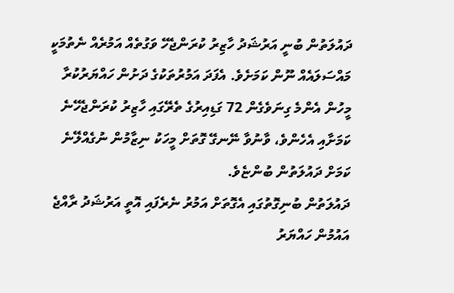ދައުލަތުން ބުނީ އަރުޝަދު ހާޒިރު ކުރަންޖެހޭ ވަގުތެއް އަމުރެއް ނެތުމަކީ މައްސަލައެއް ނޫން ކަމަށެވެ. އެފަދަ އަމުރުތަކުގެ ދަށުން ހައްޔަރުކުރާ މީހުން އެންމެ ގިނަވެގެން 72 ގަޑިއިރުގެ ތެރޭގައި ހާޒިރު ކުރަންޖެހޭނެ ކަމަށާއި އެހެންވެ، ވާނުވާ ނޭނގޭ ގޮތަށް މީހަކު ނިޒާމުން ނުގެއްލޭނެ ކަމަށް ދައުލަތުން ބުންޏެވެ.
ދައުލަތުން ބުނިގޮތުގައި އެގޮތަށް އަމުރު ނެރެފައި އޮތީ އަރުޝަދު ރާއްޖެ އައުމުން ހައްޔަރު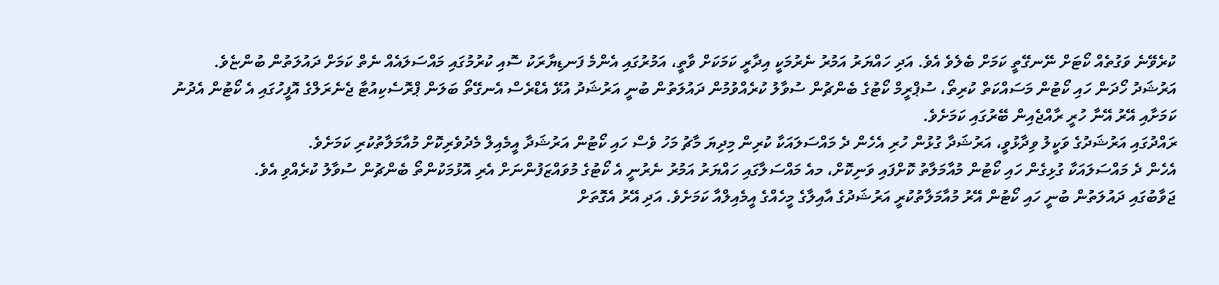ކުރެވޭނެ ވަގުތެއް ކޯޓަށް ނޭނގޭތީ ކަމަށް ބެލެވެ އެވެ. އަދި ހައްޔަރު އަމުރު ނެރުމަކީ އިދާރީ ކަމަކަށް ވާތީ، އަމުރުގައި އެންމެ ފަނޑިޔާރަކު ސޮއި ކުރުމުގައި މައްސަލައެއް ނެތް ކަމަށް ދައުލަތުން ބުންޏެވެ.
އަރުޝަދު ހޯދަން ހައި ކޯޓުން މަސައްކަތް ކުރިތޯ، ސުޕްރީމް ކޯޓުގެ ބެންޗުން ސުވާލު ކުރެއްވުމުން ދައުލަތުން ބުނީ އަރުޝަދު އުޅޭ އެޑްރެސް އެނގޭތޯ ބަލަން ޕްރޮސެކިއުޓާ ޖެނެރަލްގެ އޮފީހުގައި އެ ކޯޓުން އެދުނު ކަމަށާއި އޭރު އޭނާ ހުރީ ރާއްޖެއިން ބޭރުގައި ކަމަށެވެ.
ރައްދުގައި އަރުޝަދުގެ ވަކީލު ވިދާޅުވީ، އަރުޝަދާ ގުޅުން ހުރި އެހެން ދެ މައްސަލައަކާ ކުރިން މިދިޔަ މާޗު މަހު ވެސް ހައި ކޯޓުން އަރުޝަދާ އީމެއިލް މެދުވެރިކޮށް މުއާމަލާތުކުރި ކަމަށެވެ.
އެހެން ދެ މައްސަލައަކާ ގުޅިގެން ހައި ކޯޓުން މުއާމަލާތު ކޮށްފައި ވަނިކޮށް، މއެ މައްސަލާގައި ހައްޔަރު އަމުރު ނެރުނީ އެ ކޯޓުގެ މުވައްޒަފުންނަށް އެރި އޮޅުމަކުންތޯ ބެންޗުން ސުވާލު ކުރެއްވި އެވެ.
ޖަވާބުގައި ދައުލަތުން ބުނީ ހައި ކޯޓުން އޭރު މުއާމަލާތުކުރީ އަރުޝަދުގެ އާއިލާގެ މީހެއްގެ އީމެއިލްއާ ކަމަށެވެ. އަދި އޭރު އެގޮތަށް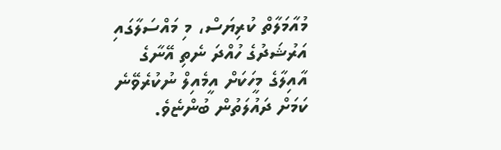މުއާމަލާތް ކުރިޔަސް، މި މައްސަލާގައި އަރުޝަދުގެ ހުއްދަ ނެތި އޭނާގެ އާއިލާގެ މީހަކަށް އީމެއިލް ނުކުރެވޭނެ ކަމަށް ދައުލަތުން ބުންޏެވެ.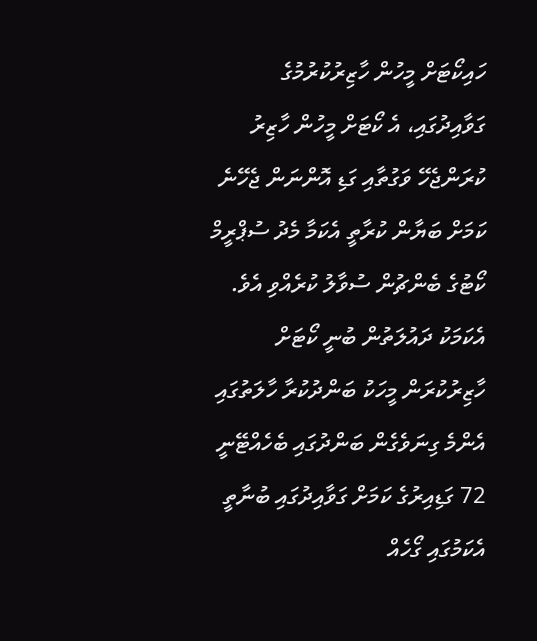ހައިކޯޓަށް މީހުން ހާޒިރުކުރުމުގެ ގަވާއިދުގައި، އެ ކޯޓަށް މީހުން ހާޒިރު ކުރަންޖެހޭ ވަގުތާއި ގަޑި އޮންނަން ޖެހޭނެ ކަމަށް ބަޔާން ކުރާތީ އެކަމާ މެދު ސުޕްރީމް ކޯޓުގެ ބެންޗުން ސުވާލު ކުރެއްވި އެވެ.
އެކަމަކު ދައުލަތުން ބުނީ ކޯޓަށް ހާޒިރުކުރަން މީހަކު ބަންދުކުރާ ހާލަތުގައި އެންމެ ގިނަވެގެން ބަންދުގައި ބެހެއްޓޭނީ 72 ގަޑިއިރުގެ ކަމަށް ގަވާއިދުގައި ބުނާތީ އެކަމުގައި ގޯހެއް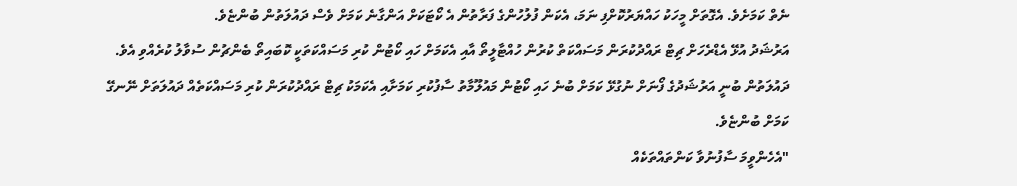ނެތް ކަމަށެވެ. އެގޮތަށް މީހަކު ހައްޔަރުކޮށްފި ނަމަ، އެކަން ފުލުހުންގެ ފަރާތުން އެ ކޯޓަކަށް އަންގާނެ ކަމަށް ވެސް ދައުލަތުން ބުންޏެވެ.
އަރުޝަދު އުޅޭ އެޑްރެހަށް ޗިޓް ރައްދުކުރަން މަސައްކަތް ކުރުން ހުއްޓާލީތޯ އާއި އެކަމަށް ހައި ކޯޓުން ކުރި މަސައްކަތަކީ ކޮބައިތޯ ބެންޗުން ސުވާލު ކުރެއްވި އެވެ.
ދައުލަތުން ބުނީ އަރުޝަދުގެ ފޯނަށް ނުގުޅޭ ކަމަށް ބުނެ ހައި ކޯޓުން މައުލޫމާތު ސާފުކުރި ކަމަށާއި އެކަމަކު ޗިޓް ރައްދުކުރަން ކުރި މަސައްކަތެއް ދައުލަތަށް ނޭނގޭ ކަމަށް ބުންޏެވެ.
"އެހެންވީމަ ސާފުނުވާ ކަންތައްތަކެއް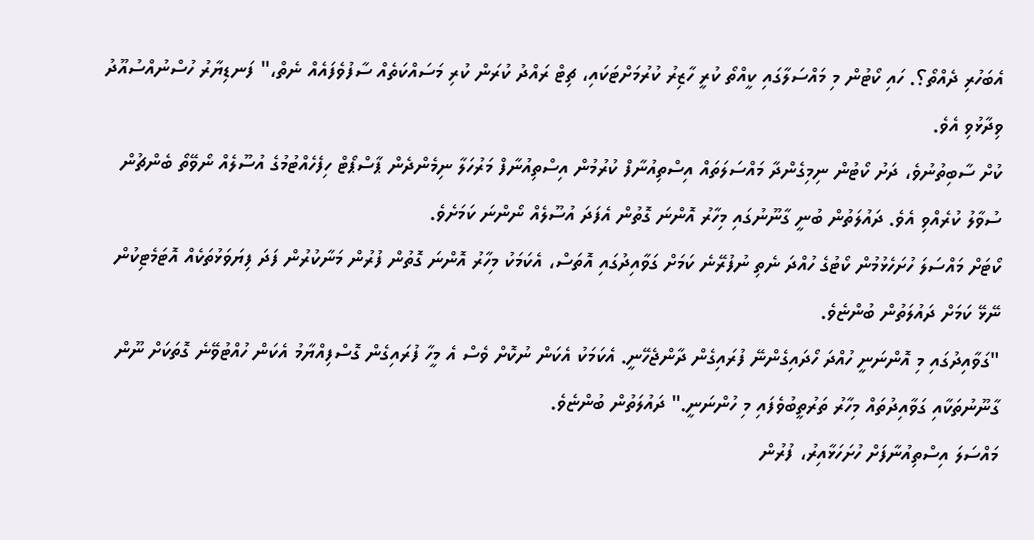އެބަހުރި ދެއްތޯ؟. ހައި ކޯޓުން މި މައްސަލާގައި ކީއްތޯ ކުރީ ހާޒިރު ކުރުމަށްޓަކައި، ޗިޓް ރައްދު ކުރަން ކުރި މަސައްކަތެއް ސާފުވެފައެއް ނެތް،" ފަނޑިޔާރު ހުސްނުއްސުއޫދު ވިދާޅުވި އެވެ.
ކުށް ސާބިތުނުވެ، ދަށު ކޯޓުން ނިމިގެންދާ މައްސަލަތައް އިސްތިއުނާފް ކުރުމުން އިސްތިއުނާފް މަރުހަލާ ނިމެންދެން ޕާސްޕޯޓް ހިފެހެއްޓުމުގެ އުސޫލެއް ނޯވޭތޯ ބެންޗުން ސުވާލު ކުރެއްވި އެވެ. ދައުލަތުން ބުނީ ގާނޫނުގައި މިހާރު އޮންނަ ގޮތުން އެފަދަ އުސޫލެއް ނޯންނަ ކަމަށެވެ.
ކޯޓަށް މައްސަލަ ހުށަހެޅުމުން ކޯޓުގެ ހުއްދަ ނެތި ނުފުރޭނެ ކަމަށް ގަވާއިދުގައި އޮތަސް، އެކަމަކު މިހާރު އޮންނަ ގޮތުން ފުރުން މަނާކުރުން ފަދަ ފިޔަވަޅުތަކެއް އޮޓަމެޓިކުން ނޭޅޭ ކަމަށް ދައުލަތުން ބުންޏެވެ.
"ގަވާއިދުގައި މި އޮންނަނީ ހުއްދަ ހޯދައިގެންނޭ ފުރައިގެން ދާންޖެހޭނީ. އެކަމަކު އެކަން ނުކޮށް ވެސް އެ މީހާ ފުރައިގެން ގޮސްފިއްޔާމު އެކަން ހުއްޓުވޭނެ ގޮތަކަށް ނޫން ގާނޫނުތަކާއި ގަވާއިދުތައް މިހާރު ތަރުތީބުވެފައި މި ހުންނަނީ." ދައުލަތުން ބުންޏެވެ.
މައްސަލަ އިސްތިއުނާފަށް ހުށަހަޅާއިރު، ފުރުން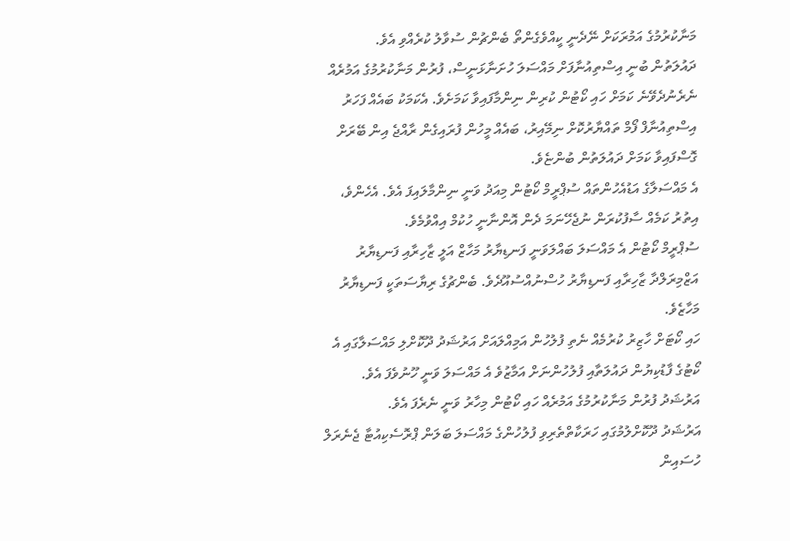މަނާކުރުމުގެ އަމުރަކަށް ނޭދެނީ ކީއްވެގެންތޯ ބެންޗުން ސުވާލު ކުރެއްވި އެވެ.
ދައުލަތުން ބުނީ އިސްތިއުނާފަށް މައްސަލަ ހުށަނާޅަނީސް، ފުރުން މަނާކުރުމުގެ އަމުރެއް ނެރެނުދެވޭނެ ކަމަށް ހައި ކޯޓުން ކުރިން ނިންމާފައިވާ ކަމަށެވެ. އެކަމަކު ބައެއް ފަހަރު އިސްތިއުނާފް ފޯމް ތައްޔާރުކޮށް ނިމޭއިރު، ބައެއް މީހުން ފުރައިގެން ރާއްޖެ އިން ބޭރަށް ގޮސްފައިވާ ކަމަށް ދައުލަތުން ބުންޏެވެ.
އެ މައްސަލާގެ އަޑުއެހުންތައް ސުޕްރީމް ކޯޓުން މިއަދު ވަނީ ނިންމާލައިފަ އެވެ. އެހެންވެ، އިތުރު ކަމެއް ސާފުކުރަން ނުޖެހޭނަމަ ދެން އޮންނާނީ ހުކުމް އިއްވުމެވެ.
ސުޕްރީމް ކޯޓުން އެ މައްސަލަ ބައްލަވަނީ ފަނޑިޔާރު މަހާޒް އަލީ ޒާހިރާއި ފަނޑިޔާރު އަޒްމިރަލްދާ ޒާހިރާއި ފަނޑިޔާރު ހުސްނުއްސުއޫދެވެ. ބެންޗުގެ ރިޔާސަތަކީ ފަނޑިޔާރު މަހާޒެވެ.
ހައި ކޯޓަށް ހާޒިރު ކުރުމެއް ނެތި ފުލުހުން އަމިއްލައަށް އަރުޝަދު ދޫކޮށްލި މައްސަލާގައި އެ ކޯޓުގެ ފާޑުކިޔުން ދައުލަތާއި ފުލުހުންނަށް އަމާޒުވެ އެ މައްސަލަ ވަނީ ހޫނުވެފަ އެވެ. އަރުޝަދު ފުރުން މަނާކުރުމުގެ އަމުރެއް ހައި ކޯޓުން މިހާރު ވަނީ ނެރެފަ އެވެ.
އަރުޝަދު ދޫކޮށްލުމުގައި ހަރަކާތްތެރިވި ފުލުހުންގެ މައްސަލަ ބަލަން ޕްރޮސެކިއުޓާ ޖެނެރަލް ހުސައިން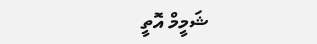ޝަމީމް އޮތީ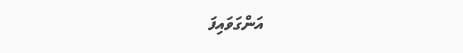އަންގަވައިފަ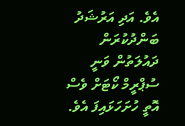އެވެ. އަދި އަރުޝަދު ބަންދުކުރަން ދައުލަތުން ވަނީ ސުޕްރީމް ކޯޓަށް ވެސް އޮތީ ހުށަހަޅައިފަ އެވެ.